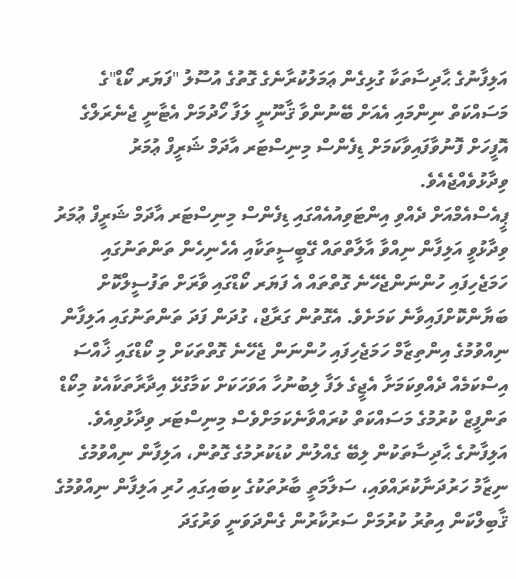އަލިފާނުގެ ޙާދިސާތަކާ ގުޅިގެން ޢަމަލުކުރާނެގެ ގޮތުގެ އުސޫލު "ފަޔަރ ކޯޑް"ގެ މަސައްކަތް ނިންމައި އެއަށް ބޭނުންވާ ޤާނޫނީ ލަފާ ހޯދުމަށް އެޓާނީ ޖެނެރަލްގެ އޮފީހަށް ފޮނުވާފައިވާކަމަށް ޑިފެންސް މިނިސްޓަރ އާދަމް ޝަރީފް ޢުމަރު ވިދާޅުވެއްޖެއެވެ.
ޕީއެސްއެމްއަށް ދެއްވި އިންޓަވިއުއެއްގައި ޑިފެންސް މިނިސްޓަރ އާދަމް ޝަރީފް ޢުމަރު ވިދާޅުވީ އަލިފާން ނިއްވާ އާލާތްތައް ގޭބީސީތަކާއި އެހެނިހެން ތަންތަނުގައި ހަމަޖެހިފައި ހުންނަންޖެހޭނެ ގޮތްތައް އެ ފަޔަރ ކޯޑްގައި ވާރަށް ތަފުސީލްކޮށް ބަޔާންކޮށްފައިވާނެ ކަމަށެވެ. އެގޮތުން ގަރާޖް، ގުދަން ފަދަ ތަންތަނުގައި އަލިފާން ނިއްވުމުގެ އިންތިޒާމް ހަމަޖެހިފައި ހުންނަން ޖެހޭނެ ގޮތްތަކަށް މި ކޯޑްގައި ޚާއްސަ އިސްކަމެއް ދެއްވިކަމަށާ އެޖީގެ ލަފާ ލިބުނުހާ އަވަހަކަށް ކަމާގުޅޭ އިދާރާތަކާއެކު މިކޯޑް ތަންފީޒް ކުރުމުގެ މަސައްކަތް ކުރައްވާނެކަމަށްވެސް މިނިސްޓަރ ވިދާޅުވިއެވެ.
އަލިފާނުގެ ޙާދިސާތަކުން ލިބޭ ގެއްލުން ކުޑަކުރުމުގެ ގޮތުން، އަލިފާން ނިއްވުމުގެ ނިޒާމު ހަރުދަނާކުރައްވައި، ސަލާމަތީ ބާރުތަކުގެ ކިބައިގައި ހުރި އަލިފާން ނިއްވުމުގެ ޤާބިލްކަން އިތުރު ކުރުމަށް ސަރުކާރުން ގެންދަވަނީ ވަރުގަދަ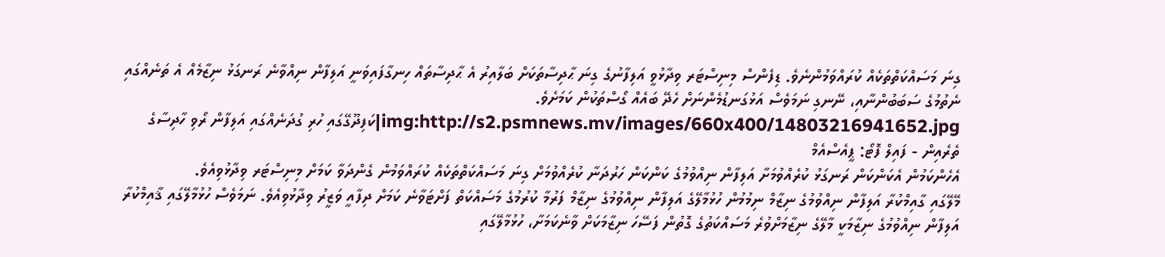ގިނަ މަސައްކަތްތަކެއް ކުރައްވަމުންނެވެ. ޑިފެންސް މިނިސްޓަރ ވިދާޅުވީ އަލިފާނުގެ ގިނަ ޙާދިސާތަކަށް ބަލާއިރު އެ ޙާދިސާތައް ހިނގާފައިވަނީ އަލިފާން ނިއްވާނެ ރަނގަޅު ނިޒާމެއް އެ ތަނެއްގައި ނެތުމުގެ ސަބަބުންނާއި، ނޭނގި ނަމަވެސް އަޅުގަނޑުމެންނަށް ހެދޭ ބައެއް ގޯސްތަކުން ކަމަށެވެ.
img:http://s2.psmnews.mv/images/660x400/14803216941652.jpg|ކަފިދޫގޭގައި ހުރި ގުދަނެއްގައި އަލިފާން ރޯވި ހާދިސާގެ ތެރެއިން - ފައިލް ފޮޓޯ: ޕީއެސްއެމް
އެހެންކަމުން އެކަންކަން ރަނގަޅު ކުރެއްވުމަށާ އަލިފާން ނިއްވުމުގެ ކަންކަން ހަރުދަނާ ކުރެއްވުމަށް ގިނަ މަސައްކަތްތަކެއް ކުރައްވަމުން ގެންދަވާ ކަމަށް މިނިސްޓަރ ވިދާޅުވިއެވެ.
މޭލޭގައި ގާއިމްކުރާ އަލިފާން ނިއްވުމުގެ ނިޒާމް ނިމުމުން ހުޅުމާލޭގެ އަލިފާން ނިއްވުމުގެ ނިޒާމް ފަރުމާ ކުރުމުގެ މަސައްކަތް ފަށްޓަވާނެ ކަމަށް ދިފާއީ ވަޒީރު ވިދާޅުވިއެވެ. ނަމަވެސް ހުޅުމާލޭގައި ޤާއިމްކުރާ އަލިފާން ނިއްވުމުގެ ނިޒާމަކީ މާލޭގެ ނިޒާމަށްވުރެ މަސައްކަތުގެ ގޮތުން ފަސޭހަ ނިޒާމަކަށް ވާނެކަމަށާ، ހުޅުމާލޭގައި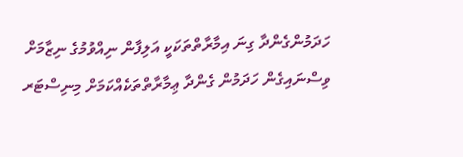ހަދަމުންގެންދާ ގިނަ އިމާރާތްތަކަކީ އަލިފާން ނިއްވުމުގެ ނިޒާމަށް ވިސްނައިގެން ހަދަމުން ގެންދާ ޢިމާރާތްތަކެއްކަމަށް މިނިސްޓަރ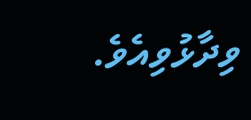ވިދާޅުވިއެވެ.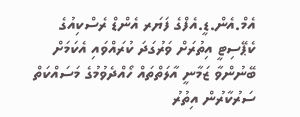އެމް.އެން.ޑީ.އެފްގެ ފަޔަރ އެންޑް ރެސްކިއުގެ ކެޕޭސިޓީ އިތުރަށް ވަރުގަދަ ކުރައްވައި އެކަމަށް ބޭނުންވާ ޒަމާނީ އާލަތްތައް ހޯއްދެވުމުގެ މަސައްކަތް ސަރުކާރުން އިތުރު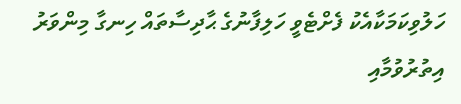ހަލުވިކަމަކާއެކު ފެށްޓެވީ ހަލިފާނުގެ ޙާދިސާތައް ހިނގާ މިންވަރު އިތުރުވުމާއި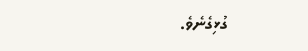ގުޅިގެނެވެ.